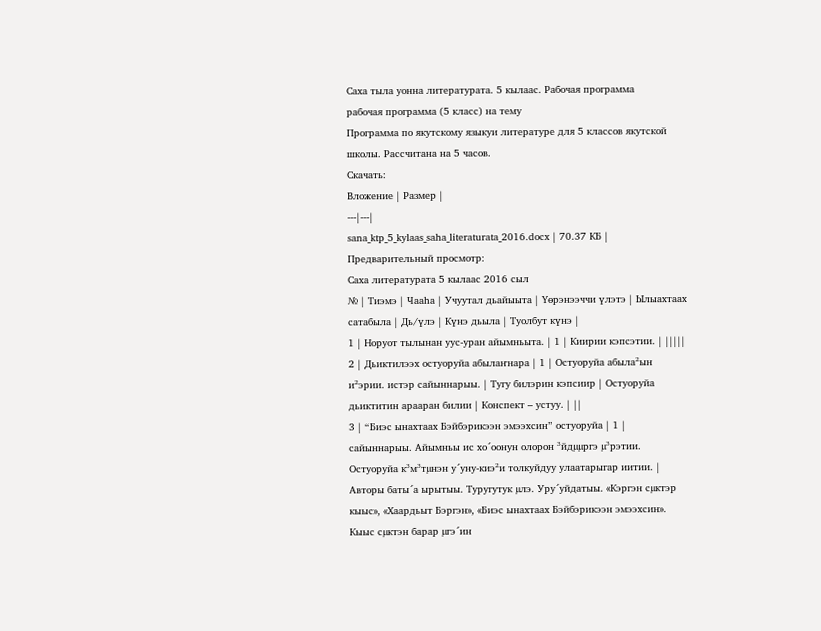Саха тыла уонна литературата. 5 кылаас. Рабочая программа
рабочая программа (5 класс) на тему
Программа по якутскому языкуи литературе для 5 классов якутской школы. Рассчитана на 5 часов.
Скачать:
Вложение | Размер |
---|---|
sana_ktp_5_kylaas_saha_literaturata_2016.docx | 70.37 КБ |
Предварительный просмотр:
Саха литературата 5 кылаас 2016 сыл
№ | Тиэмэ | Чааһа | Учуутал дьайыыта | Үөрэнээччи үлэтэ | Ылыахтаах сатабыла | Дь/үлэ | Күнэ дьыла | Туолбут күнэ |
1 | Норуот тылынан уус-уран айымньыта. | 1 | Киирии кэпсэтии. | |||||
2 | Дьиктилээх остуоруйа абылаҥнара | 1 | Остуоруйа абыла²ын и²эрии. истэр сайыннарыы. | Тугу билэрин кэпсиир | Остуоруйа дьиктитин арааран билии | Конспект – устуу. | ||
3 | “Биэс ынахтаах Бэйбэрикээн эмээхсин” остуоруйа | 1 | сайыннарыы. Айымньы ис хо´оонун олорон ³йдµµргэ µ³рэтии. Остуоруйа к³м³тµнэн у´уну-киэ²и толкуйдуу улаатарыгар иитии. | Авторы баты´а ырытыы. Туругутук µлэ. Уру´уйдатыы. «Кэргэн сµктэр кыыс», «Хаардьыт Бэргэн», «Биэс ынахтаах Бэйбэрикээн эмээхсин». Кыыс сµктэн барар µгэ´ин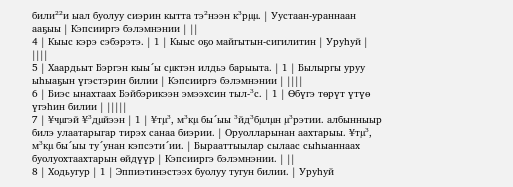били²²и ыал буолуу сиэрин кытта тэ²нээн к³рµµ. | Уустаан-ураннаан ааҕыы | Кэпсииргэ бэлэмнэнии | ||
4 | Кыыс кэрэ сэбэрэтэ. | 1 | Кыыс оҕо майгытын-сигилитин | Уруһуй | ||||
5 | Хаардьыт Бэргэн кыы´ы сµктэн илдьэ барыыта. | 1 | Былыргы уруу ыһыаҕын үгэстэрин билии | Кэпсииргэ бэлэмнэнии | ||||
6 | Биэс ынахтаах Бэйбэрикээн эмээхсин тыл-³с. | 1 | Өбүгэ төрүт үтүө үгэһин билии | |||||
7 | ¥чµгэй ¥³дµйээн | 1 | ¥тµ³, м³кµ бы´ыы ³йд³бµлµн µ³рэтии. албынныыр билэ улаатарыгар тирэх санаа биэрии. | Оруолларынан аахтарыы. ¥тµ³, м³кµ бы´ыы ту´унан кэпсэти´ии. | Бырааттыылар сылаас сыһыаннаах буолуохтаахтарын өйдүүр | Кэпсииргэ бэлэмнэнии. | ||
8 | Ходьугур | 1 | Эппиэтинэстээх буолуу тугун билии. | Уруһуй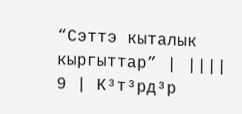“Сэттэ кыталык кыргыттар” | ||||
9 | К³т³рд³р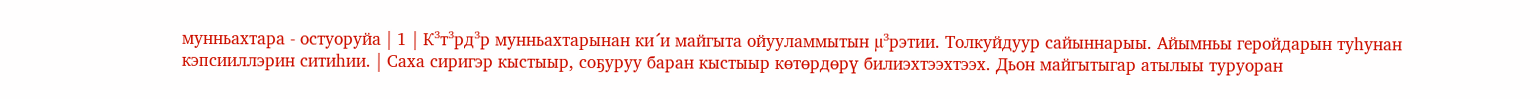мунньахтара - остуоруйа | 1 | К³т³рд³р мунньахтарынан ки´и майгыта ойууламмытын µ³рэтии. Толкуйдуур сайыннарыы. Айымньы геройдарын туһунан кэпсииллэрин ситиһии. | Саха сиригэр кыстыыр, соҕуруу баран кыстыыр көтөрдөрү билиэхтээхтээх. Дьон майгытыгар атылыы туруоран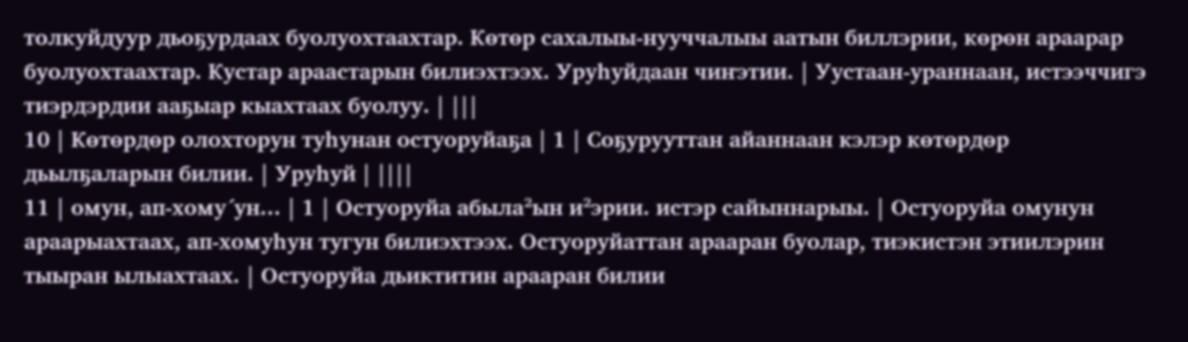толкуйдуур дьоҕурдаах буолуохтаахтар. Көтөр сахалыы-нууччалыы аатын биллэрии, көрөн араарар буолуохтаахтар. Кустар араастарын билиэхтээх. Уруһуйдаан чиҥэтии. | Уустаан-ураннаан, истээччигэ тиэрдэрдии ааҕыар кыахтаах буолуу. | |||
10 | Көтөрдөр олохторун туһунан остуоруйаҕа | 1 | Соҕурууттан айаннаан кэлэр көтөрдөр дьылҕаларын билии. | Уруһуй | ||||
11 | омун, ап-хому´ун... | 1 | Остуоруйа абыла²ын и²эрии. истэр сайыннарыы. | Остуоруйа омунун араарыахтаах, ап-хомуһун тугун билиэхтээх. Остуоруйаттан арааран буолар, тиэкистэн этиилэрин тыыран ылыахтаах. | Остуоруйа дьиктитин арааран билии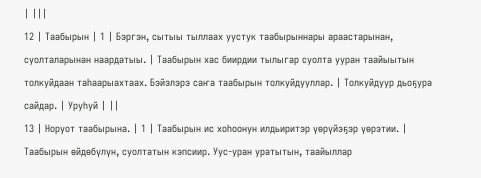| |||
12 | Таабырын | 1 | Бэргэн, сытыы тыллаах уустук таабырыннары араастарынан, суолталарынан наардатыы. | Таабырын хас биирдии тылыгар суолта ууран таайыытын толкуйдаан таһаарыахтаах. Бэйэлэрэ саҥа таабырын толкуйдууллар. | Толкуйдуур дьоҕура сайдар. | Уруһуй | ||
13 | Норуот таабырына. | 1 | Таабырын ис хоһоонун илдьиритэр үөрүйэҕэр үөрэтии. | Таабырын өйдөбүлүн, суолтатын кэпсиир. Уус-уран уратытын, таайыллар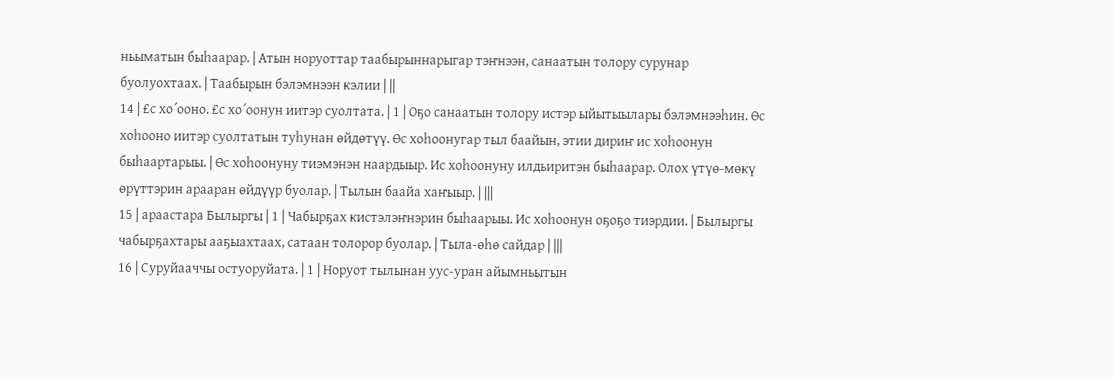ньыматын быһаарар. | Атын норуоттар таабырыннарыгар тэҥнээн, санаатын толору сурунар буолуохтаах. | Таабырын бэлэмнээн кэлии | ||
14 | £с хо´ооно. £с хо´оонун иитэр суолтата. | 1 | Оҕо санаатын толору истэр ыйытыылары бэлэмнээһин. Өс хоһооно иитэр суолтатын туһунан өйдөтүү. Өс хоһоонугар тыл баайын, этии дириҥ ис хоһоонун быһаартарыы. | Өс хоһоонуну тиэмэнэн наардыыр. Ис хоһоонуну илдьиритэн быһаарар. Олох үтүө-мөкү өрүттэрин арааран өйдүүр буолар. | Тылын баайа хаҥыыр. | |||
15 | араастара Былыргы | 1 | Чабырҕах кистэлэҥнэрин быһаарыы. Ис хоһоонун оҕоҕо тиэрдии. | Былыргы чабырҕахтары ааҕыахтаах, сатаан толорор буолар. | Тыла-өһө сайдар | |||
16 | Суруйааччы остуоруйата. | 1 | Норуот тылынан уус-уран айымньытын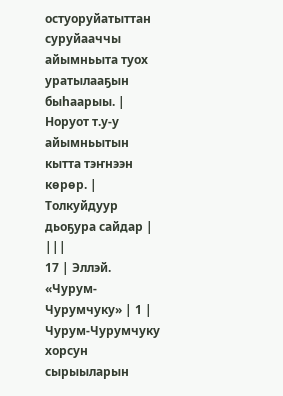остуоруйатыттан суруйааччы айымньыта туох уратылааҕын быһаарыы. | Норуот т.у-у айымньытын кытта тэҥнээн көрөр. | Толкуйдуур дьоҕура сайдар | |||
17 | Эллэй. «Чурум-Чурумчуку» | 1 | Чурум-Чурумчуку хорсун сырыыларын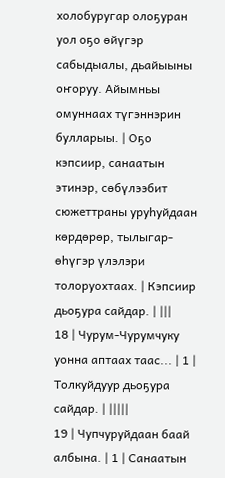холобуругар олоҕуран уол оҕо өйүгэр сабыдыалы, дьайыыны оҥоруу. Айымньы омуннаах түгэннэрин булларыы. | Оҕо кэпсиир, санаатын этинэр, сөбүлээбит сюжеттраны уруһуйдаан көрдөрөр, тылыгар-өһүгэр үлэлэри толоруохтаах. | Кэпсиир дьоҕура сайдар. | |||
18 | Чурум-Чурумчуку уонна аптаах таас... | 1 | Толкуйдуур дьоҕура сайдар. | |||||
19 | Чупчуруйдаан баай албына. | 1 | Санаатын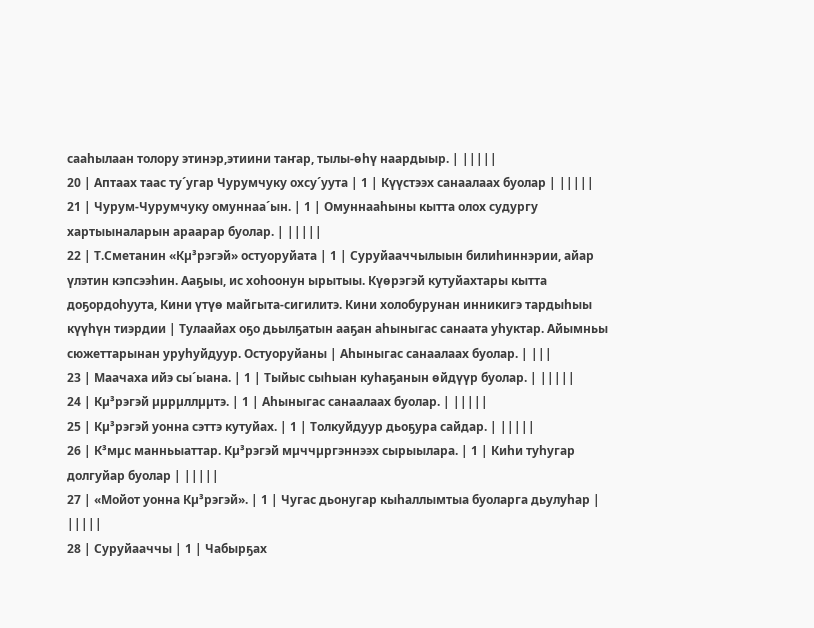сааһылаан толору этинэр,этиини таҥар, тылы-өһү наардыыр. | |||||
20 | Аптаах таас ту´угар Чурумчуку охсу´уута | 1 | Күүстээх санаалаах буолар | |||||
21 | Чурум-Чурумчуку омуннаа´ын. | 1 | Омуннааһыны кытта олох судургу хартыыналарын араарар буолар. | |||||
22 | Т.Сметанин «Кµ³рэгэй» остуоруйата | 1 | Суруйааччылыын билиһиннэрии, айар үлэтин кэпсээһин. Ааҕыы, ис хоһоонун ырытыы. Күөрэгэй кутуйахтары кытта доҕордоһуута, Кини үтүө майгыта-сигилитэ. Кини холобурунан инникигэ тардыһыы күүһүн тиэрдии | Тулаайах оҕо дьылҕатын ааҕан аһыныгас санаата уһуктар. Айымньы сюжеттарынан уруһуйдуур. Остуоруйаны | Аһыныгас санаалаах буолар. | |||
23 | Маачаха ийэ сы´ыана. | 1 | Тыйыс сыһыан куһаҕанын өйдүүр буолар. | |||||
24 | Кµ³рэгэй µµрµллµµтэ. | 1 | Аһыныгас санаалаах буолар. | |||||
25 | Кµ³рэгэй уонна сэттэ кутуйах. | 1 | Толкуйдуур дьоҕура сайдар. | |||||
26 | К³мµс манньыаттар. Кµ³рэгэй мµччµргэннээх сырыылара. | 1 | Киһи туһугар долгуйар буолар | |||||
27 | «Мойот уонна Кµ³рэгэй». | 1 | Чугас дьонугар кыһаллымтыа буоларга дьулуһар | |||||
28 | Суруйааччы | 1 | Чабырҕах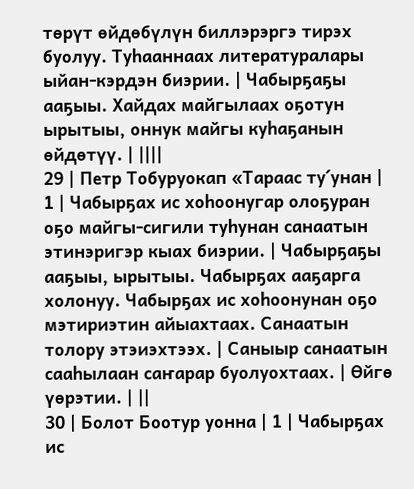төрүт өйдөбүлүн биллэрэргэ тирэх буолуу. Туһааннаах литературалары ыйан-кэрдэн биэрии. | Чабырҕаҕы ааҕыы. Хайдах майгылаах оҕотун ырытыы, оннук майгы куһаҕанын өйдөтүү. | ||||
29 | Петр Тобуруокап «Тараас ту´унан | 1 | Чабырҕах ис хоһоонугар олоҕуран оҕо майгы-сигили туһунан санаатын этинэригэр кыах биэрии. | Чабырҕаҕы ааҕыы, ырытыы. Чабырҕах ааҕарга холонуу. Чабырҕах ис хоһоонунан оҕо мэтириэтин айыахтаах. Санаатын толору этэиэхтээх. | Саныыр санаатын сааһылаан саҥарар буолуохтаах. | Өйгө үөрэтии. | ||
30 | Болот Боотур уонна | 1 | Чабырҕах ис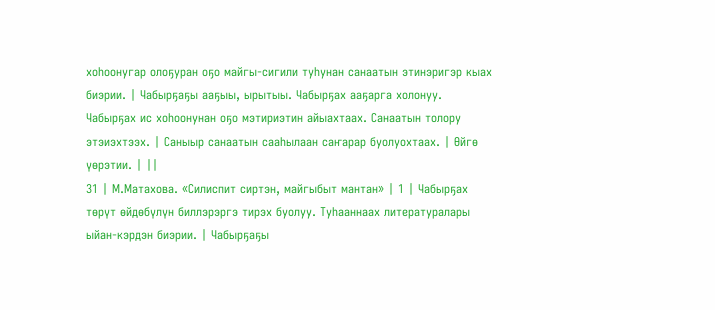хоһоонугар олоҕуран оҕо майгы-сигили туһунан санаатын этинэригэр кыах биэрии. | Чабырҕаҕы ааҕыы, ырытыы. Чабырҕах ааҕарга холонуу. Чабырҕах ис хоһоонунан оҕо мэтириэтин айыахтаах. Санаатын толору этэиэхтээх. | Саныыр санаатын сааһылаан саҥарар буолуохтаах. | Өйгө үөрэтии. | ||
31 | М.Матахова. «Силиспит сиртэн, майгыбыт мантан» | 1 | Чабырҕах төрүт өйдөбүлүн биллэрэргэ тирэх буолуу. Туһааннаах литературалары ыйан-кэрдэн биэрии. | Чабырҕаҕы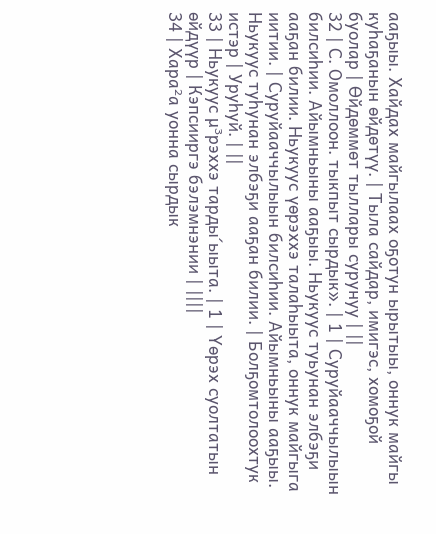ааҕыы. Хайдах майгылаах оҕотун ырытыы, оннук майгы куһаҕанын өйдөтүү. | Тыла сайдар, имигэс, хомоҕой буолар | Өйдөммөт тыллары сурунуу | ||
32 | С. Омоллоон. тыкпыт сырдык». | 1 | Суруйааччылыын билсиһии. Айымньыны ааҕыы. Ньукуус туьунан элбэҕи ааҕан билии. Ньукуус үөрэххэ талаһыыта, оннук майгыга иитии. | Суруйааччылыын билсиһии. Айымньыны ааҕыы. Ньукуус туһунан элбэҕи ааҕан билии. | Болҕомтолоохтук истэр | Уруһуй. | ||
33 | Ньукуус µ³рэххэ тарды´ыыта. | 1 | Үөрэх суолтатын өйдүүр | Кэпсииргэ бэлэмнэнии | ||||
34 | Хара²а уонна сырдык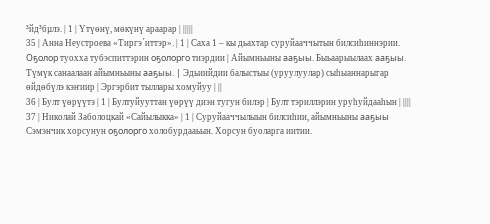³йд³бµлэ. | 1 | Үтүөнү, мөкүнү араарар | |||||
35 | Анна Неустроева «Тиргэ´иттэр». | 1 | Саха 1 – кы дьахтар суруйааччытын билсиһиннэрии. Оҕолор туохха тубэспиттэрин оҕолорго тиэрдии | Айымньыны ааҕыы. Быьаарыылаах ааҕыы. Түмүк санаалаан айымньыны ааҕыы. | Эдьиийдии балыстыы (уруулуулар) сыһыаннарыгар өйдөбүлэ кэҥиир | Эргэрбит тыллары хомуйуу | ||
36 | Булт үөрүүтэ | 1 | Бултуйууттан үөрүү диэн тугун билэр | Булт тэриллэрин уруһуйдааһын | ||||
37 | Николай Заболоцкай «Сайылыкка» | 1 | Суруйааччылыын билсиһии, айымньыны ааҕыы Сэмэнчик хорсунун оҕолорго холобурдааьын. Хорсун буоларга иитии.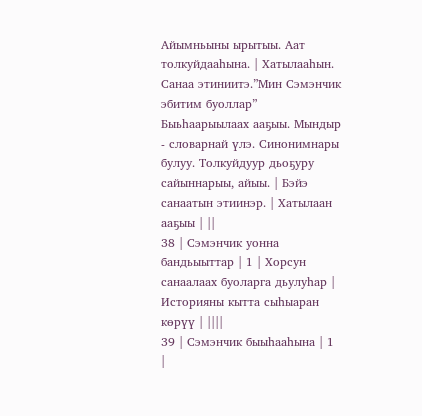Айымньыны ырытыы. Аат толкуйдааһына. | Хатылааһын. Санаа этиниитэ.”Мин Сэмэнчик эбитим буоллар” Быьһаарыылаах ааҕыы. Мындыр - словарнай үлэ. Синонимнары булуу. Толкуйдуур дьоҕуру сайыннарыы, айыы. | Бэйэ санаатын этиинэр. | Хатылаан ааҕыы | ||
38 | Сэмэнчик уонна бандьыыттар | 1 | Хорсун санаалаах буоларга дьулуһар | Историяны кытта сыһыаран көрүү | ||||
39 | Сэмэнчик быыһааһына | 1 |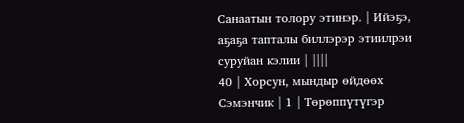Санаатын толору этинэр. | Ийэҕэ, аҕаҕа тапталы биллэрэр этиилрэи суруйан кэлии | ||||
40 | Хорсун, мындыр өйдөөх Сэмэнчик | 1 | Төрөппүтүгэр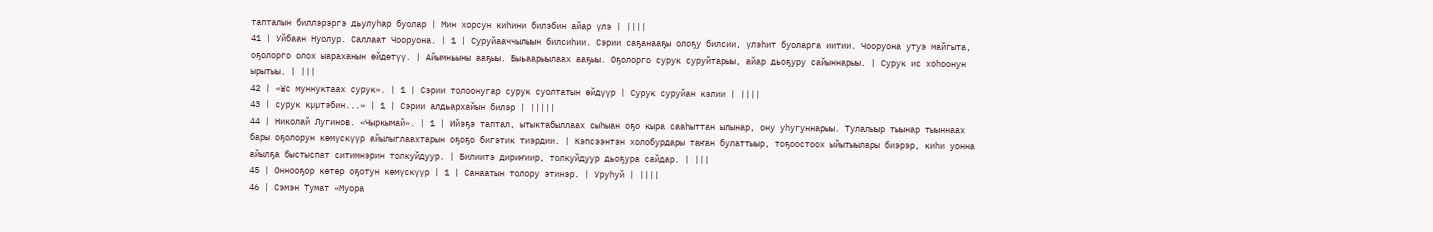тапталын биллэрэргэ дьулуһар буолар | Мин хорсун киһини билэбин айар үлэ | ||||
41 | Уйбаан Нуолур. Саллаат Чооруона. | 1 | Суруйааччылыын билсиһии. Сэрии саҕанааҕы олоҕу билсии, үлэһит буоларга иитии. Чооруона утуэ майгыта, оҕолорго олох ыараханын өйдөтүү. | Айымньыны ааҕыы. Быьаарыылаах ааҕыы. Оҕолорго сурук суруйтарыы, айар дьоҕуру сайыннарыы. | Сурук ис хоһоонун ырытыы. | |||
42 | «¥с муннуктаах сурук». | 1 | Сэрии толоонугар сурук суолтатын өйдүүр | Сурук суруйан кэлии | ||||
43 | сурук кµµтэбин...» | 1 | Сэрии алдьархайын билэр | |||||
44 | Николай Лугинов. «Чыркымай». | 1 | Ийэҕэ таптал, ытыктабыллаах сыһыан оҕо кыра сааһыттан ылынар, ону уһугуннарыы. Тулалыыр тыынар тыыннаах бары оҕолорун көмүскүүр айылыглаахтарын оҕоҕо бигэтик тиэрдии. | Кэпсээнтэн холобурдары таҥан булаттыыр, тоҕоостоох ыйытыылары биэрэр, киһи уонна айылҕа быстыспат ситимнэрин толкуйдуур. | Билиитэ дириҥиир, толкуйдуур дьоҕура сайдар. | |||
45 | Оннооҕор көтөр оҕотун көмүскүүр | 1 | Санаатын толору этинэр. | Уруһуй | ||||
46 | Сэмэн Тумат «Муора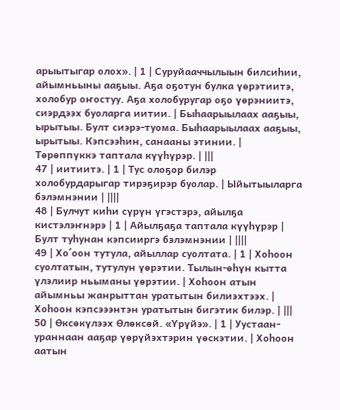арыытыгар олох». | 1 | Суруйааччылыын билсиһии, айымньыны ааҕыы. Аҕа оҕотун булка үөрэтиитэ, холобур оҥостуу. Аҕа холобуругар оҕо үөрэниитэ, сиэрдээх буоларга иитии. | Быһаарыылаах ааҕыы, ырытыы. Булт сиэрэ-туома. Быһаарыылаах ааҕыы, ырытыы. Кэпсээһин, санааны этинии. | Төрөппүккэ таптала күүһүрэр. | |||
47 | иитиитэ. | 1 | Тус олоҕор билэр холобурдарыгар тирэҕирэр буолар. | Ыйытыыларга бэлэмнэнии | ||||
48 | Булчут киһи сүрүн үгэстэрэ, айылҕа кистэлэҥнэрэ | 1 | Айылҕаҕа таптала күүһүрэр | Булт туһунан кэпсииргэ бэлэмнэнии | ||||
49 | Хо´оон тутула, айыллар суолтата. | 1 | Хоһоон суолтатын, тутулун үөрэтии. Тылын-өһүн кытта үлэлиир ньыманы үөрэтии. | Хоһоон атын айымньы жанрыттан уратытын билиэхтээх. | Хоһоон кэпсэээнтэн уратытын бигэтик билэр. | |||
50 | Өксөкүлээх Өлөксөй. «Үрүйэ». | 1 | Уустаан-ураннаан ааҕар үөрүйэхтэрин үөскэтии. | Хоһоон аатын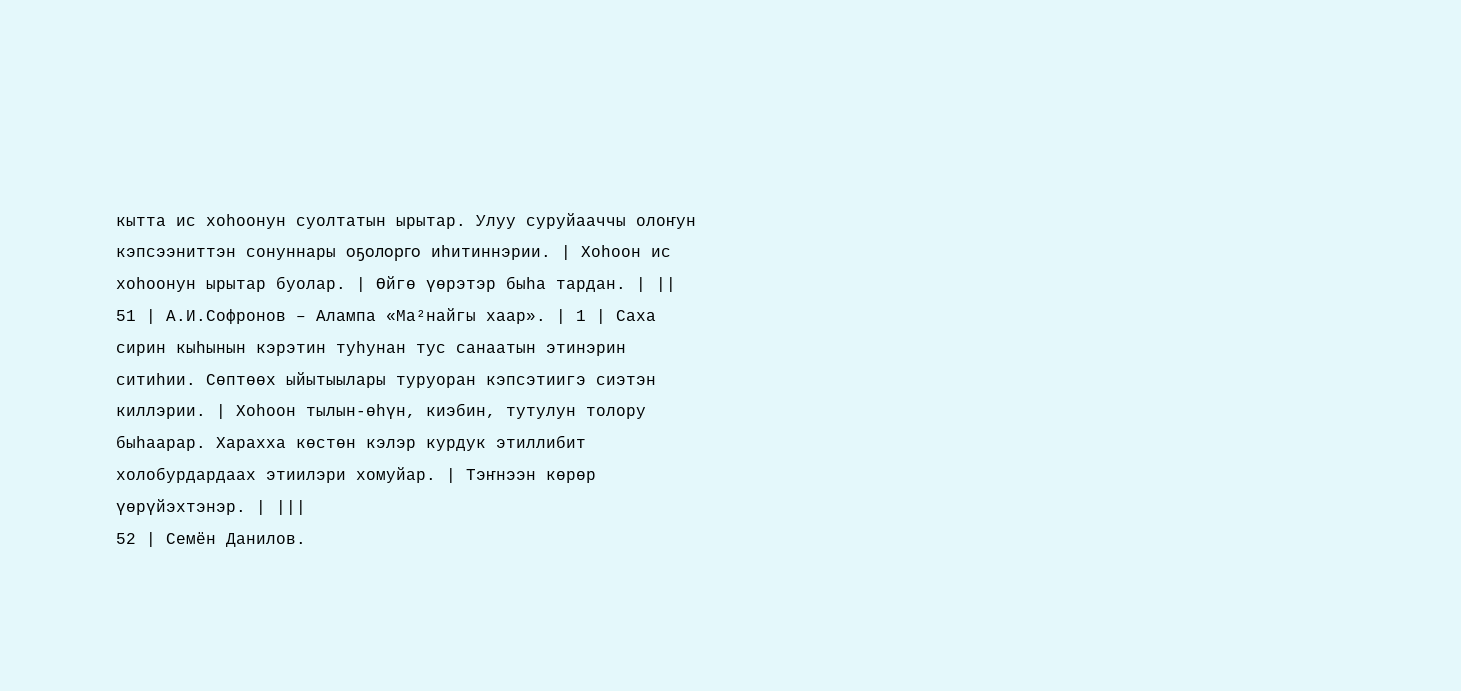кытта ис хоһоонун суолтатын ырытар. Улуу суруйааччы олоҥун кэпсээниттэн сонуннары оҕолорго иһитиннэрии. | Хоһоон ис хоһоонун ырытар буолар. | Өйгө үөрэтэр быһа тардан. | ||
51 | А.И.Софронов – Алампа «Ма²найгы хаар». | 1 | Саха сирин кыһынын кэрэтин туһунан тус санаатын этинэрин ситиһии. Сөптөөх ыйытыылары туруоран кэпсэтиигэ сиэтэн киллэрии. | Хоһоон тылын-өһүн, киэбин, тутулун толору быһаарар. Харахха көстөн кэлэр курдук этиллибит холобурдардаах этиилэри хомуйар. | Тэҥнээн көрөр үөрүйэхтэнэр. | |||
52 | Семён Данилов.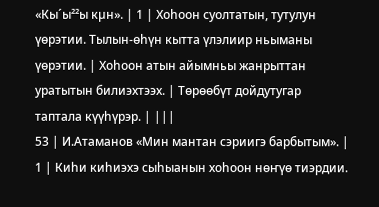«Кы´ы²²ы кµн». | 1 | Хоһоон суолтатын, тутулун үөрэтии. Тылын-өһүн кытта үлэлиир ньыманы үөрэтии. | Хоһоон атын айымньы жанрыттан уратытын билиэхтээх. | Төрөөбүт дойдутугар таптала күүһүрэр. | |||
53 | И.Атаманов «Мин мантан сэриигэ барбытым». | 1 | Киһи киһиэхэ сыһыанын хоһоон нөҥүө тиэрдии.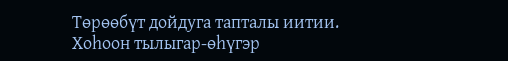Төрөөбүт дойдуга тапталы иитии. Хоһоон тылыгар-өһүгэр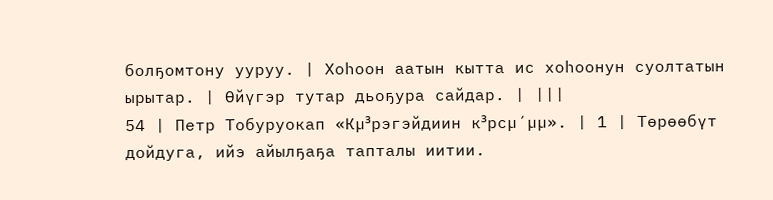болҕомтону ууруу. | Хоһоон аатын кытта ис хоһоонун суолтатын ырытар. | Өйүгэр тутар дьоҕура сайдар. | |||
54 | Петр Тобуруокап «Кµ³рэгэйдиин к³рсµ´µµ». | 1 | Төрөөбүт дойдуга, ийэ айылҕаҕа тапталы иитии.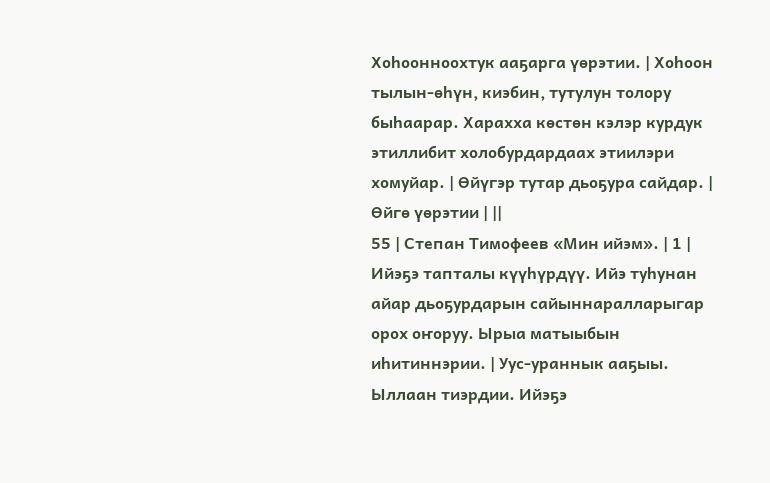Хоһоонноохтук ааҕарга үөрэтии. | Хоһоон тылын-өһүн, киэбин, тутулун толору быһаарар. Харахха көстөн кэлэр курдук этиллибит холобурдардаах этиилэри хомуйар. | Өйүгэр тутар дьоҕура сайдар. | Өйгө үөрэтии | ||
55 | Степан Тимофеев «Мин ийэм». | 1 | Ийэҕэ тапталы күүһүрдүү. Ийэ туһунан айар дьоҕурдарын сайыннаралларыгар орох оҥоруу. Ырыа матыыбын иһитиннэрии. | Уус-ураннык ааҕыы. Ыллаан тиэрдии. Ийэҕэ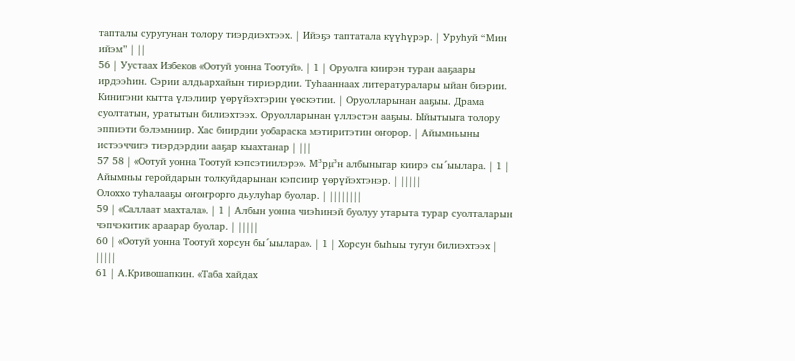тапталы суругунан толору тиэрдиэхтээх. | Ийэҕэ таптатала күүһүрэр. | Уруһуй “Мин ийэм” | ||
56 | Уустаах Избеков «Оотуй уонна Тоотуй». | 1 | Оруолга киирэн туран ааҕаары ирдээһин. Сэрии алдьархайын тириэрдии. Туһааннаах литературалары ыйан биэрии. Кинигэни кытта үлэлиир үөрүйэхтэрин үөскэтии. | Оруолларынан ааҕыы. Драма суолтатын, уратытын билиэхтээх. Оруолларынан үллэстэн ааҕыы. Ыйытыыга толору эппиэти бэлэмниир. Хас биирдии уобараска мэтиритэтин оҥорор. | Айымньыны истээччигэ тиэрдэрдии ааҕар кыахтанар | |||
57 58 | «Оотуй уонна Тоотуй кэпсэтиилэрэ». М³рµ³н албыныгар киирэ сы´ыылара. | 1 | Айымньы геройдарын толкуйдарынан кэпсиир үөрүйэхтэнэр. | |||||
Олоххо туһалааҕы оҥоҥрорго дьулуһар буолар. | ||||||||
59 | «Саллаат махтала». | 1 | Албын уонна чиэһинэй буолуу утарыта турар суолталарын чэпчэкитик араарар буолар. | |||||
60 | «Оотуй уонна Тоотуй хорсун бы´ыылара». | 1 | Хорсун быһыы тугун билиэхтээх | |||||
61 | А.Кривошапкин. «Таба хайдах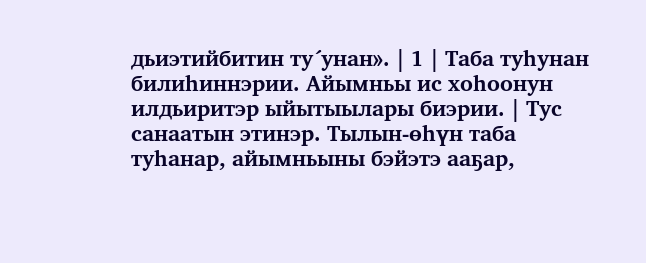дьиэтийбитин ту´унан». | 1 | Таба туһунан билиһиннэрии. Айымньы ис хоһоонун илдьиритэр ыйытыылары биэрии. | Тус санаатын этинэр. Тылын-өһүн таба туһанар, айымньыны бэйэтэ ааҕар,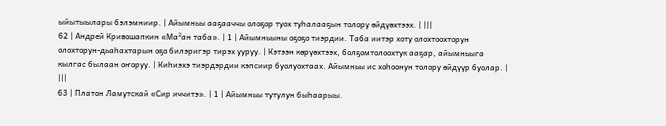ыйытыылары бэлэмниир. | Айымньы ааҕааччы олоҕор туох туһалааҕын толору өйдүөхтээх. | |||
62 | Андрей Кривошапкин «Ма²ан таба». | 1 | Айымньыны оҕоҕо тиэрдии. Таба иитэр хоту олохтоохторун олохторун-дьаһахтарын оҕо билэригэр тирэх ууруу. | Кэтээн көрүөхтээх, болҕомтолоохтук ааҕар, айымньыга кылгас былаан оҥоруу. | Киһиэхэ тиэрдэрдии кэпсиир буолуохтаах. Айымньы ис хоһоонун толору өйдүүр буолар. | |||
63 | Платон Ламутскай «Сир иччитэ». | 1 | Айымньы тутулун быһаарыы.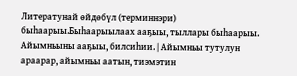Литератунай өйдөбүл (терминнэри) быһаарыы.Быһаарыылаах ааҕыы, тыллары быһаарыы. Айымньыны ааҕыы, билсиһии. | Айымньы тутулун араарар, айымньы аатын, тиэмэтин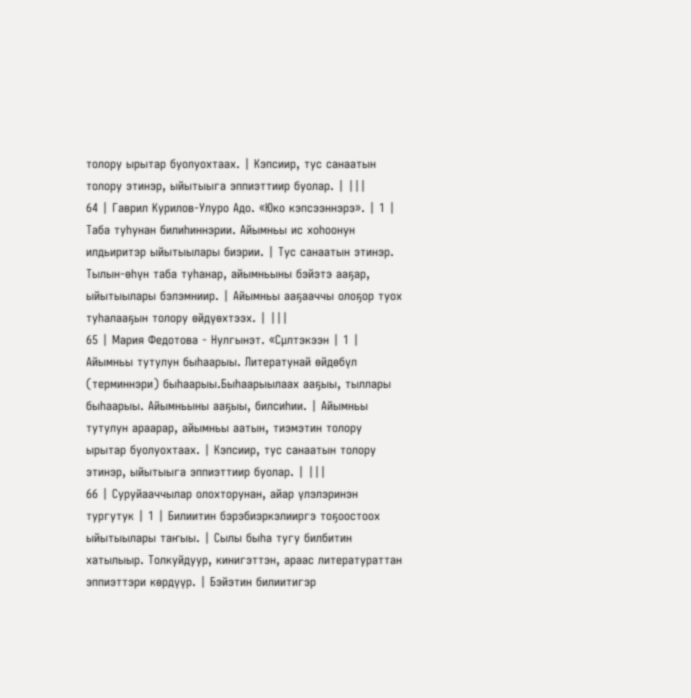толору ырытар буолуохтаах. | Кэпсиир, тус санаатын толору этинэр, ыйытыыга эппиэттиир буолар. | |||
64 | Гаврил Курилов-Улуро Адо. «Юко кэпсээннэрэ». | 1 | Таба туһунан билиһиннэрии. Айымньы ис хоһоонун илдьиритэр ыйытыылары биэрии. | Тус санаатын этинэр. Тылын-өһүн таба туһанар, айымньыны бэйэтэ ааҕар, ыйытыылары бэлэмниир. | Айымньы ааҕааччы олоҕор туох туһалааҕын толору өйдүөхтээх. | |||
65 | Мария Федотова - Нулгынэт. «Сµлтэкээн | 1 | Айымньы тутулун быһаарыы. Литератунай өйдөбүл (терминнэри) быһаарыы.Быһаарыылаах ааҕыы, тыллары быһаарыы. Айымньыны ааҕыы, билсиһии. | Айымньы тутулун араарар, айымньы аатын, тиэмэтин толору ырытар буолуохтаах. | Кэпсиир, тус санаатын толору этинэр, ыйытыыга эппиэттиир буолар. | |||
66 | Суруйааччылар олохторунан, айар үлэлэринэн тургутук | 1 | Билиитин бэрэбиэркэлииргэ тоҕоостоох ыйытыылары таҥыы. | Сылы быһа тугу билбитин хатылыыр. Толкуйдуур, кинигэттэн, араас литератураттан эппиэттэри көрдүүр. | Бэйэтин билиитигэр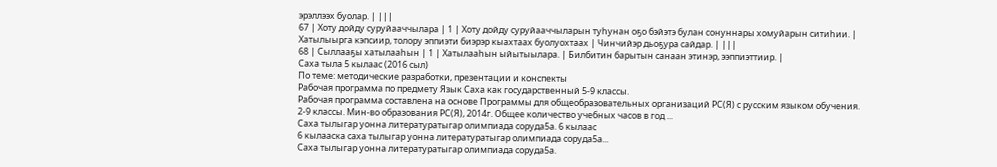эрэллээх буолар. | |||
67 | Хоту дойду суруйааччылара | 1 | Хоту дойду суруйааччыларын туһунан оҕо бэйэтэ булан сонуннары хомуйарын ситиһии. | Хатылыырга кэпсиир, толору эппиэти биэрэр кыахтаах буолуохтаах | Чинчийэр дьоҕура сайдар. | |||
68 | Сыллааҕы хатылааһын | 1 | Хатылааһын ыйытыылара. | Билбитин барытын санаан этинэр, ээппиэттиир. |
Саха тыла 5 кылаас (2016 сыл)
По теме: методические разработки, презентации и конспекты
Рабочая программа по предмету Язык Саха как государственный 5-9 классы.
Рабочая программа составлена на основе Программы для общеобразовательных организаций РС(Я) с русским языком обучения. 2-9 классы. Мин-во образования РС(Я), 2014г. Общее количество учебных часов в год ...
Саха тылыгар уонна литературатыгар олимпиада соруда5а. 6 кылаас
6 кылааска саха тылыгар уонна литературатыгар олимпиада соруда5а...
Саха тылыгар уонна литературатыгар олимпиада соруда5а.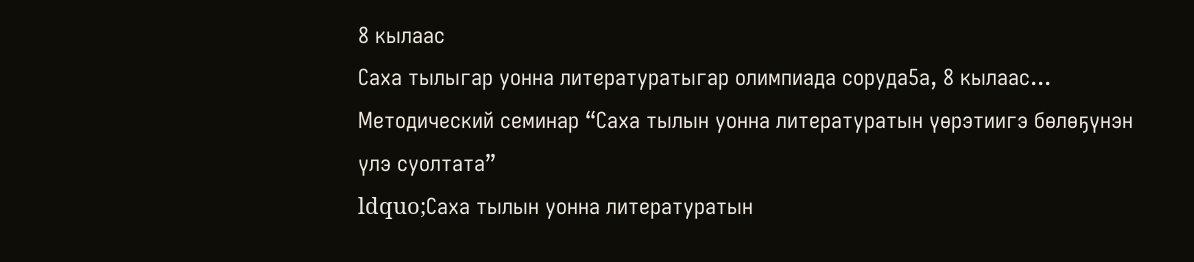8 кылаас
Саха тылыгар уонна литературатыгар олимпиада соруда5а, 8 кылаас...
Методический семинар “Саха тылын уонна литературатын үөрэтиигэ бөлөҕүнэн үлэ суолтата”
ldquo;Саха тылын уонна литературатын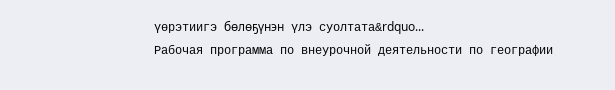үөрэтиигэ бөлөҕүнэн үлэ суолтата&rdquo...
Рабочая программа по внеурочной деятельности по географии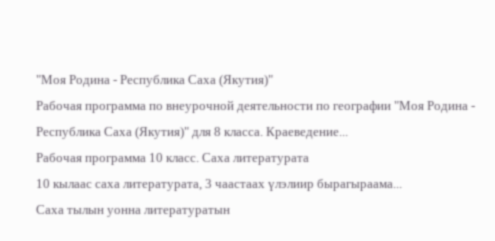"Моя Родина - Республика Саха (Якутия)"
Рабочая программа по внеурочной деятельности по географии "Моя Родина - Республика Саха (Якутия)" для 8 класса. Краеведение...
Рабочая программа 10 класс. Саха литературата
10 кылаас саха литературата, 3 чаастаах үлэлиир бырагыраама...
Саха тылын уонна литературатын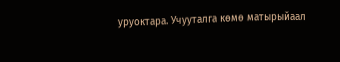уруоктара. Учууталга көмө матырыйаал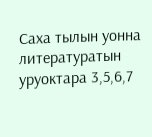Саха тылын уонна литературатын уруоктара 3,5,6,7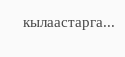кылаастарга...